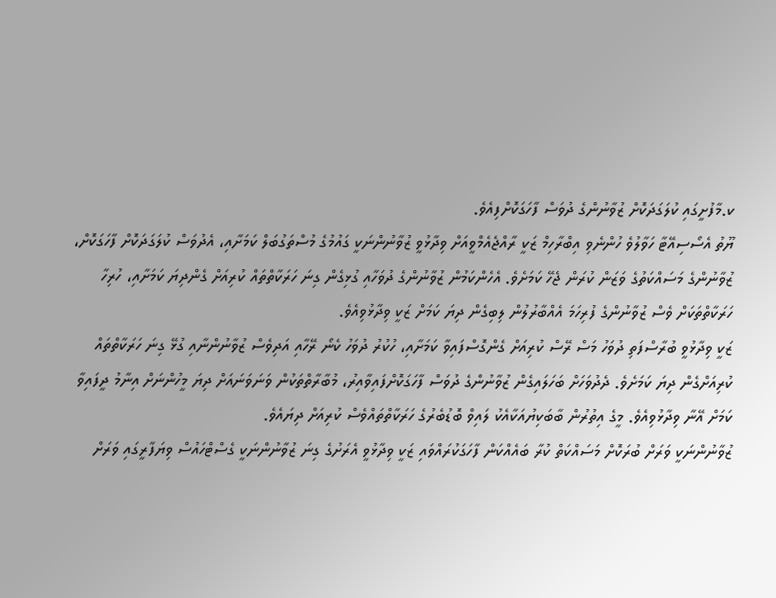ކ.މާފުށީގައި ކުލަގަދަކޮށް ޒުވާނުންގެ ދުވަސް ފާހަގަކޮށްފިއެވެ.
ޔޫތު އެސޯސިއޭޓާ ހަވާލުވެ ހުންނެވި އިބްރާހިމް ޒަކީ ރާއްޖެއެމްވީއަށް ވިދާޅުވީ ޒުވާނުންނަކީ ގައުމުގެ މުސްތަގުބަލް ކަމަށާއި، އެދުވަސް ކުލަގަދަކޮށް ފާހަގަކޮށް، ޒުވާނުންގެ މަސައްކަތުގެ ވަޒަން ކުރަން ޖެހޭ ކަމަށެވެ. އެހެންކަމުން ޒުވާނުންގެ ދުވަހާއި ގުޅިގެން ގިނަ ހަރަކާތްތައް ކުރިއަށް ގެންދިޔަ ކަމަށާއި، ހުރިހާ ހަރަކާތްތަކަށް ވެސް ޒުވާނުންގެ ފުރިހަމަ އެއްބާރުލުން ލިބިގެން ދިޔަ ކަމަށް ޒަކީ ވިދާޅުވިއެވެ.
ޒަކީ ވިދާޅުވީ ބުރާސްފަތި ދުވަހު މަސް ރޭސް ކުރިއަށް ގެންގޮސްފައިވާ ކަމަށާއި، ހުކުރު ދުވަހު ކެނޯ ރޭހާއި އަދިވެސް ޒުވާނުންނާއި ގުޅޭ ގިނަ ހަރަކާތްތައް ކުރިއަށްގެން ދިޔަ ކަމަށެވެ. ދެދުވަހަށް ބަހަލައިގެން ޒުވާނުންގެ ދުވަސް ފާހަގަކޮށްފައިވާއިރު، މުބާރާތްތަކުން ވަނަވަނައަށް ދިޔަ މީހުންނަށް އިނާމު ދީފައިވާ ކަމަށް އޭނާ ވިދާޅުވިއެވެ. މީގެ އިތުރުން ބާބަކިޔުއަކާއެކު ލައިވް ބޮޑުބެރުގެ ހަރަކާތްތައްވެސް ކުރިއަށް ދިޔައެވެ.
ޒުވާނުންނަކީ ވަރަށް ބުރަކޮށް މަސައްކަތް ކުރާ ބައެއްކަން ފާހަގަކުރައްވައި ޒަކީ ވިދާޅުވީ އެރަށުގެ ގިނަ ޒުވާނުންނަކީ ގެސްޓްހައުސް ވިޔަފާރީގައި ވަރަށް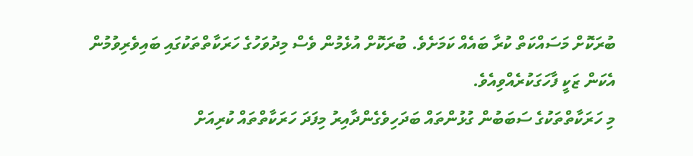ބުރަކޮށް މަސައްކަތް ކުރާ ބައެއް ކަމަށެވެ. ބުރަކޮށް އުޅެމުން ވެސް މިދުވަހުގެ ހަރަކާތްތަކުގައި ބައިވެރިވުމުން އެކަން ޒަކީ ފާހަގަކުރެއްވިއެވެ.
މި ހަރަކާތްތަކުގެ ސަބަބުން ގުޅުންތައް ބަދަހިވެގެންދާއިރު މިފަދަ ހަރަކާތްތައް ކުރިއަށް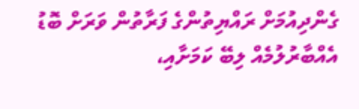ގެންދިއުމަށް ރައްޔިތުންގެ ފަރާތުން ވަރަށް ބޮޑު އެއްބާރުލުމެއް ލިބޭ ކަމަށާއި،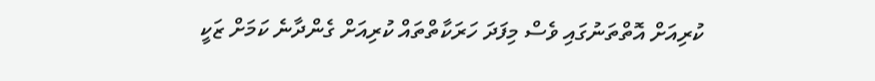ކުރިއަށް އޮތްތަނުގައި ވެސް މިފަދަ ހަރަކާތްތައް ކުރިއަށް ގެންދާނެ ކަމަށް ޒަކީ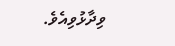ވިދާޅުވިއެވެ.